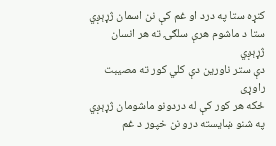کنړه ستا په درد او غم کې نن اسمان ژړېږي
ستا د ماشوم هرې سلګۍ ته هر انسان ژړېږي
دې ستر ناورین دې کلي کور ته مصیبت راوړی
ځکه هر کور کې له دردونو ماشومان ژړېږي
په شنو ښایسته درو نن خپور د غم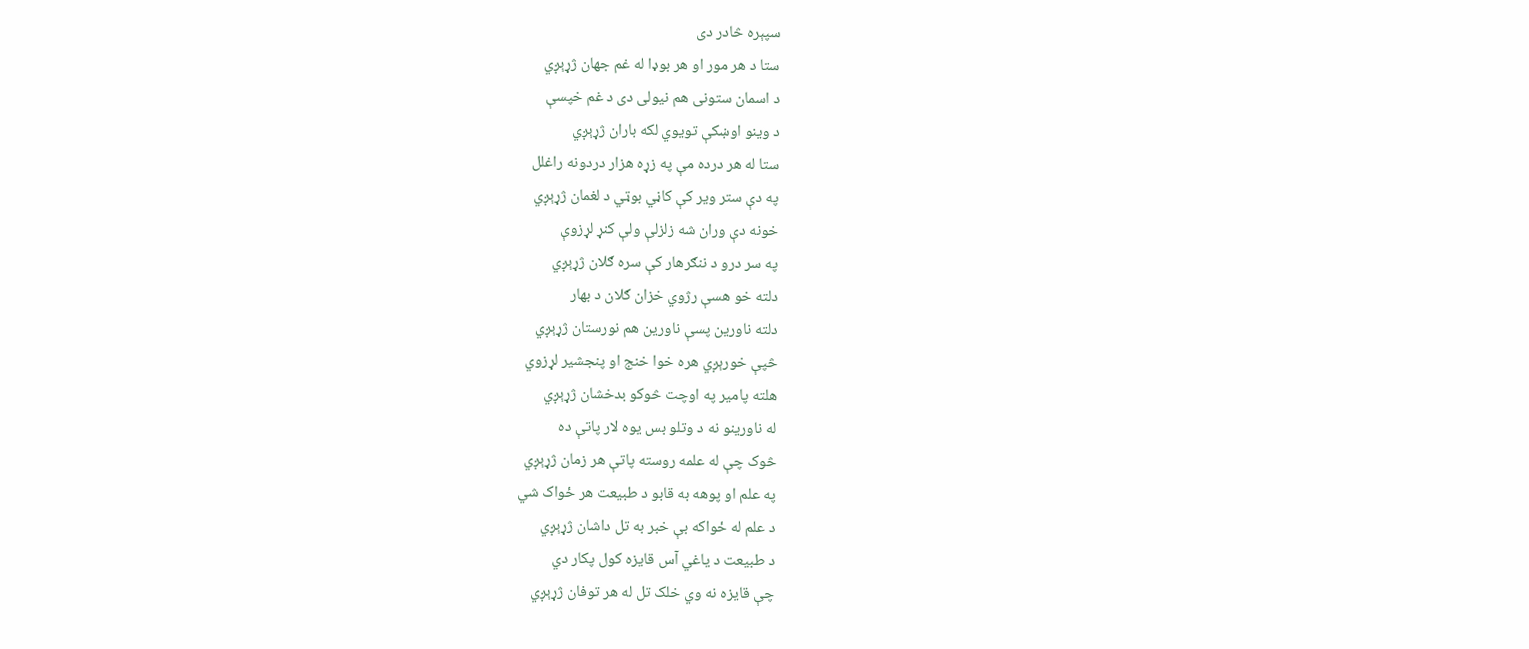سپېره څادر دی
ستا د هر مور او هر بوډا له غم جهان ژړېږي
د اسمان ستونی هم نیولی دی د غم خپسې
د وینو اوښکې تویوي لکه باران ژړېږي
ستا له هر درده مې په زړه هزار دردونه راغلل
په دې ستر ویر کې کاڼي بوټي د لغمان ژړېږي
خونه دې وران شه زلزلې ولې کنړ لړزوې
په سر درو د ننګرهار کې سره ګلان ژړېږي
دلته خو هسې رژوي خزان ګلان د بهار
دلته ناورین پسې ناورین هم نورستان ژړېږي
څپې خورېږي هره خوا خنج او پنجشیر لړزوي
هلته پامیر په اوچت څوکو بدخشان ژړېږي
له ناورینو نه د وتلو بس یوه لار پاتې ده
څوک چې له علمه روسته پاتې هر زمان ژړېږي
په علم او پوهه به قابو د طبیعت هر ځواک شي
د علم له ځواکه بې خبر به تل داشان ژړېږي
د طبیعت د یاغي آس قایزه کول پکار دي
چې قایزه نه وي خلک تل له هر توفان ژړېږي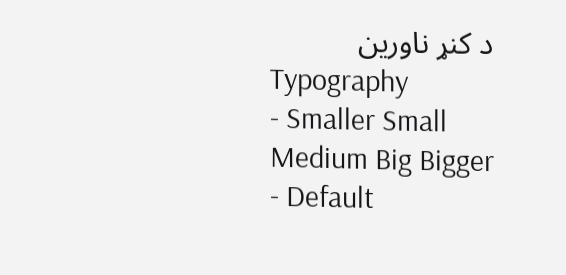د کنړ ناورین
Typography
- Smaller Small Medium Big Bigger
- Default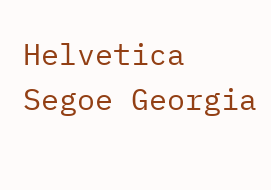Helvetica Segoe Georgia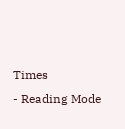Times
- Reading Mode